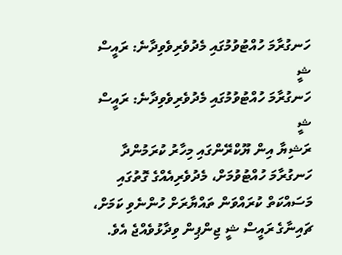ހަނގުރާމަ ހުއްޓުވުމުގައި މެދުވެރިވެވިދާނެ: ރައީސް ޝީ
ހަނގުރާމަ ހުއްޓުވުމުގައި މެދުވެރިވެވިދާނެ: ރައީސް ޝީ
ރަޝިޔާ އިން ޔޫކްރޭންގައި މިހާރު ކުރަމުންދާ ހަނގުރާމަ ހުއްޓުވުމަށް، މެދުވެރިއެއްގެ ގޮތުގައި މަސައްކަތް ކުރައްވަން ތައްޔާރަށް ހުންނެވި ކަމަށް، ޗައިނާގެ ރައީސް ޝީ ޖިންޕިން ވިދާޅުވެއްޖެ އެވެ.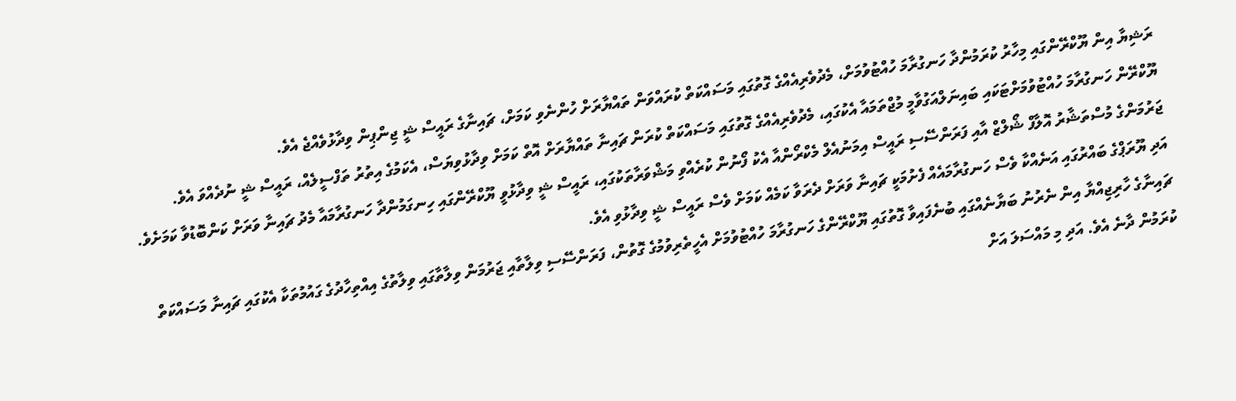ރަޝިޔާ އިން ޔޫކްރޭންގައި މިހާރު ކުރަމުންދާ ހަނގުރާމަ ހުއްޓުވުމަށް، މެދުވެރިއެއްގެ ގޮތުގައި މަސައްކަތް ކުރައްވަން ތައްޔާރަށް ހުންނެވި ކަމަށް، ޗައިނާގެ ރައީސް ޝީ ޖިންޕިން ވިދާޅުވެއްޖެ އެވެ.
ޔޫކްރޭން ހަނގުރާމަ ހުއްޓުވުމަށްޓަކައި ބައިނަލްއަގުވާމީ މުޖްތަމައާ އެކުގައި، މެދުވެރިއެއްގެ ގޮތުގައި މަސައްކަތް ކުރަން ޗައިނާ ތައްޔާރަށް އޮތް ކަމަށް ވިދާޅުވިޔަސް، އެކަމުގެ އިތުރު ތަފްސީލެއް، ރައީސް ޝީ ނުދެއްވަ އެވެ.
ޖަރުމަންގެ މުސްތަޝާރު އޮލާފް ޝޯލްޒް އާއި ފަރަންސޭސި ރައީސް އިމަނުއެލް މެކްރޯންއާ އެކު ފޯނުން ކުރެއްވި މަޝްވަރާތަކުގައި، ރައީސް ޝީ ވިދާޅުވީ ޔޫކްރޭންގައި ހިނގަމުންދާ ހަނގުރާމައާ މެދު ޗައިނާ ވަރަށް ކަންބޮޑުވާ ކަމަށެވެ. އަދި ޔޫރަޕްގެ ބައްރުގައި އަނެއްކާ ވެސް ހަނގުރާމައެއް ފެށުމަކީ ޗައިނާ ވަރަށް ދެރަވާ ކަމެއް ކަމަށް ވެސް ރައީސް ޝީ ވިދާޅުވި އެވެ.
ޗައިނާގެ ހާރިޖިއްޔާ އިން ނެރުނު ބަޔާނެއްގައި ބުނެފައިވާ ގޮތުގައި ޔޫކްރޭންގެ ހަނގުރާމަ ހުއްޓުވުމަށް އެހީތެރިވުމުގެ ގޮތުން، ފަރަންސޭސި ވިލާތާއި ޖަރުމަން ވިލާތާގައި ވިލާތުގެ އިއްތިހާދުގެ ގައުމުތަކާ އެކުގައި ޗައިނާ މަސައްކަތް ކުރަމުން ދާނެ އެވެ. އަދި މި މައްސަލަ އަށް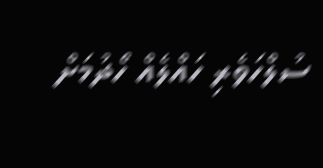ސުލްހަވެރި ހައްލެއް ހޯދުމަށް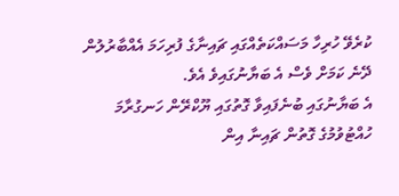ކުރެވޭ ހުރިހާ މަސައްކަތެއްގައި ޗައިނާގެ ފުރިހަމަ އެއްބާރުލުން ދޭނެ ކަމަށް ވެސް އެ ބަޔާނުގައިވެ އެވެ.
އެ ބަޔާނުގައި ބުނެފައިވާ ގޮތުގައި ޔޫކްރޭން ހަނގުރާމަ ހުއްޓުވުމުގެ ގޮތުން ޗައިނާ އިން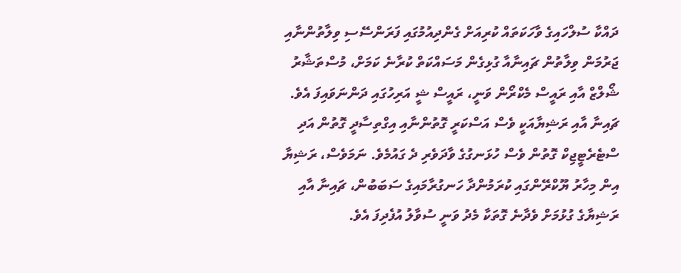ދައްކާ ސުލްހައިގެ ވާހަކަތައް ކުރިއަށް ގެންދިއުމުގައި ފަރަންސޭސި ވިލާތުންނާއި ޖަރުމަން ވިލާތުން ޗައިނާއާ ގުޅިގެން މަސައްކަތް ކުރާނެ ކަމަށް، މުސްތަޝާރު ޝޯލްޒް އާއި ރައީސް މެކްރޯން ވަނީ، ރައީސް ޝީ އަރިހުގައި ދަންނަވައިފަ އެވެ.
ޗައިނާ އާއި ރަޝިޔާއަކީ ވެސް އަސްކަރީ ގޮތުންނާއި އިގްތިސާދީ ގޮތުން އަދި ސްޓެރެޓީޖިކް ގޮތުން ވެސް ހުޅަނގުގެ ވާދަވެރި ދެ ގައުމެވެ. ނަމަވެސް، ރަޝިޔާ އިން މިހާރު ޔޫކްރޭންގައި ކުރަމުންދާ ހަނގުރާމައިގެ ސަބަބުން، ޗައިނާ އާއި ރަޝިޔާގެ ގުޅުމަށް ވެދާނެ ގޮތަކާ މެދު ވަނީ ސުވާލު އުފެދިފަ އެވެ.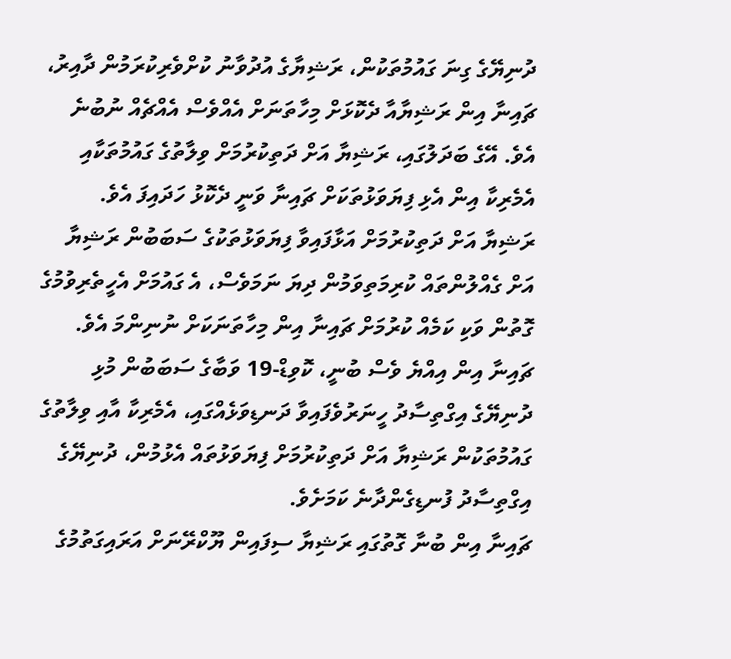ދުނިޔޭގެ ގިނަ ގައުމުތަކުން، ރަޝިޔާގެ އުދުވާނު ކުށްވެރިކުރަމުން ދާއިރު، ޗައިނާ އިން ރަޝިޔާއާ ދެކޮޅަށް މިހާތަނަށް އެއްވެސް އެއްޗެއް ނުބުނެ އެވެ. އޭގެ ބަދަލުގައި، ރަޝިޔާ އަށް ދަތިކުރުމަށް ވިލާތުގެ ގައުމުތަކާއި އެމެރިކާ އިން އެޅި ފިޔަވަޅުތަކަށް ޗައިނާ ވަނީ ދެކޮޅު ހަދައިފަ އެވެ.
ރަޝިޔާ އަށް ދަތިކުރުމަށް އަޅާފައިވާ ފިޔަވަޅުތަކުގެ ސަބަބުން ރަޝިޔާ އަށް ގެއްލުންތައް ކުރިމަތިވަމުން ދިޔަ ނަމަވެސް، އެ ގައުމަށް އެހީތެރިވުމުގެ ގޮތުން ވަކި ކަމެއް ކުރުމަށް ޗައިނާ އިން މިހާތަނަކަށް ނުނިންމަ އެވެ. ޗައިނާ އިން އިއްޔެ ވެސް ބުނީ، ކޮވިޑް-19 ވަބާގެ ސަބަބުން މުޅި ދުނިޔޭގެ އިގްތިސާދު ހީނަރުވެފައިވާ ދަނޑިވަޅެއްގައި، އެމެރިކާ އާއި ވިލާތުގެ ގައުމުތަކުން ރަޝިޔާ އަށް ދަތިކުރުމަށް ފިޔަވަޅުތައް އެޅުމުން، ދުނިޔޭގެ އިގްތިސާދު ފުނޑިގެންދާނެ ކަމަށެވެ.
ޗައިނާ އިން ބުނާ ގޮތުގައި ރަޝިޔާ ސިފައިން ޔޫކްރޭނަށް އަރައިގަތުމުގެ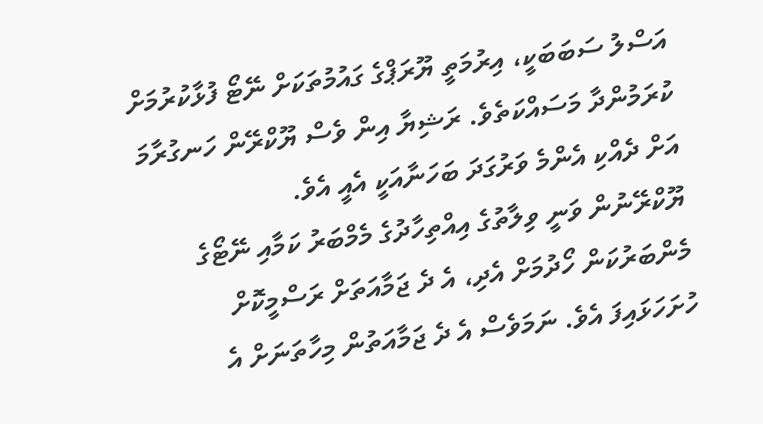އަސްލު ސަބަބަކީ، އިރުމަތީ ޔޫރަޕްގެ ގައުމުތަކަށް ނޭޓޯ ފުޅާކުރުމަށް ކުރަމުންދާ މަސައްކަތެވެ. ރަޝިޔާ އިން ވެސް ޔޫކްރޭން ހަނގުރާމަ އަށް ދެއްކި އެންމެ ވަރުގަދަ ބަހަނާއަކީ އެއީ އެވެ.
ޔޫކްރޭނުން ވަނީ ވިލާތުގެ އިއްތިހާދުގެ މެމްބަރު ކަމާއި ނޭޓޯގެ މެންބަރުކަން ހޯދުމަށް އެދި، އެ ދެ ޖަމާއަތަށް ރަސްމީކޮށް ހުށަހަޅައިފަ އެވެ. ނަމަވެސް އެ ދެ ޖަމާއަތުން މިހާތަނަށް އެ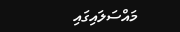މައްސަލައިގައި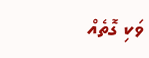ވަކި ގޮތެއް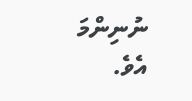ނުނިންމަ އެވެ.